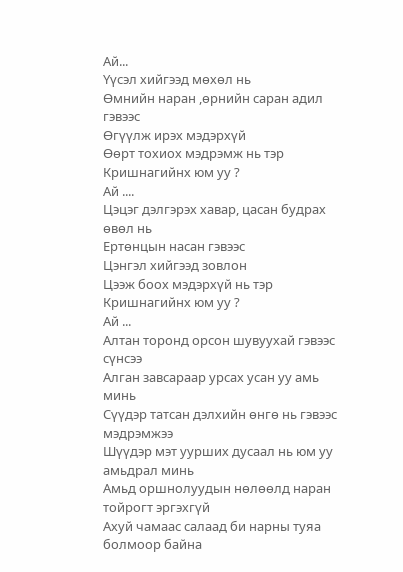Ай...
Үүсэл хийгээд мөхөл нь
Өмнийн наран ,өрнийн саран адил гэвээс
Өгүүлж ирэх мэдэрхүй
Өөрт тохиох мэдрэмж нь тэр Кришнагийнх юм уу ?
Ай ....
Цэцэг дэлгэрэх хавар, цасан будрах өвөл нь
Ертөнцын насан гэвээс
Цэнгэл хийгээд зовлон
Цээж боох мэдэрхүй нь тэр Кришнагийнх юм уу ?
Ай ...
Алтан торонд орсон шувуухай гэвээс сүнсээ
Алган завсараар урсах усан уу амь минь
Сүүдэр татсан дэлхийн өнгө нь гэвээс мэдрэмжээ
Шүүдэр мэт уурших дусаал нь юм уу амьдрал минь
Амьд оршнолуудын нөлөөлд наран тойрогт эргэхгүй
Ахуй чамаас салаад би нарны туяа болмоор байна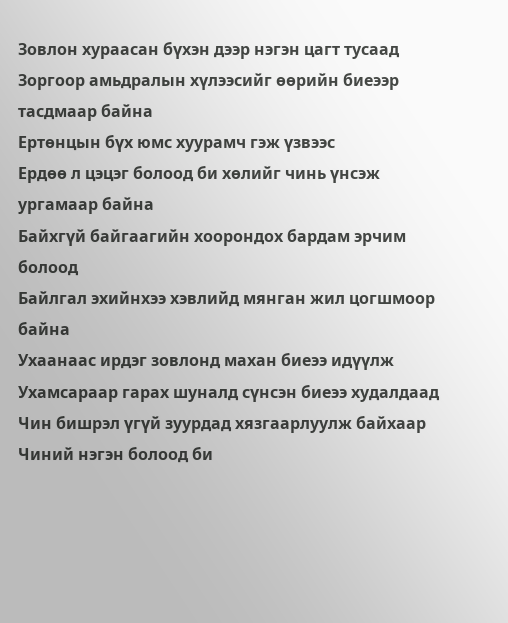Зовлон хураасан бүхэн дээр нэгэн цагт тусаад
Зоргоор амьдралын хүлээсийг өөрийн биеээр тасдмаар байна
Ертөнцын бүх юмс хуурамч гэж үзвээс
Ердөө л цэцэг болоод би хөлийг чинь үнсэж ургамаар байна
Байхгүй байгаагийн хоорондох бардам эрчим болоод
Байлгал эхийнхээ хэвлийд мянган жил цогшмоор байна
Ухаанаас ирдэг зовлонд махан биеээ идүүлж
Ухамсараар гарах шуналд сүнсэн биеээ худалдаад
Чин бишрэл үгүй зуурдад хязгаарлуулж байхаар
Чиний нэгэн болоод би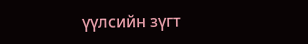үүлсийн зүгт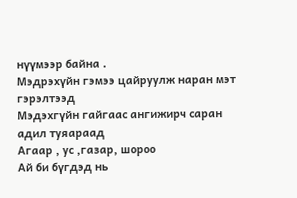нүүмээр байна .
Мэдрэхүйн гэмээ цайруулж наран мэт гэрэлтээд
Мэдэхгүйн гайгаас ангижирч саран адил туяараад
Агаар , ус ,газар, шороо
Ай би бүгдэд нь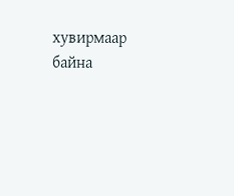хувирмаар байна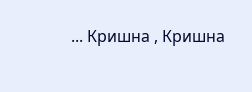... Кришна , Кришна